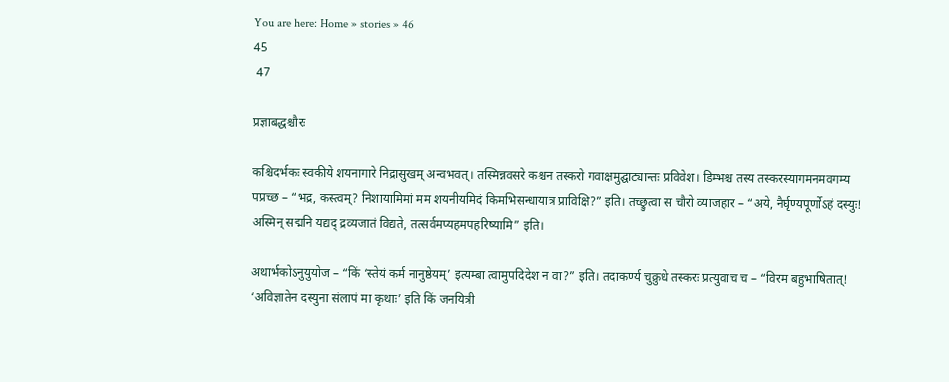You are here: Home » stories » 46
45
 47

प्रज्ञाबद्धश्चौरः

कश्चिदर्भकः स्वकीये शयनागारे निद्रासुखम् अन्वभवत्। तस्मिन्नवसरे कश्चन तस्करो गवाक्षमुद्घाट्यान्तः प्रविवेश। डिम्भश्च तस्य तस्करस्यागमनमवगम्य पप्रच्छ – “भद्र, कस्त्वम्? निशायामिमां मम शयनीयमिदं किमभिसन्धायात्र प्राविक्षि?” इति। तच्छ्रुत्वा स चौरो व्याजहार – “अये, नैर्घृण्यपूर्णोऽहं दस्युः! अस्मिन् सद्मनि यद्यद् द्रव्यजातं विद्यते, तत्सर्वमप्यहमपहरिष्यामि” इति।

अथार्भकोऽनुयुयोज – “किं ‘स्तेयं कर्म नानुष्ठेयम्’ इत्यम्बा त्वामुपदिदेश न वा?” इति। तदाकर्ण्य चुक्रुधे तस्करः प्रत्युवाच च – “विरम बहुभाषितात्! ‘अविज्ञातेन दस्युना संलापं मा कृथाः’ इति किं जनयित्री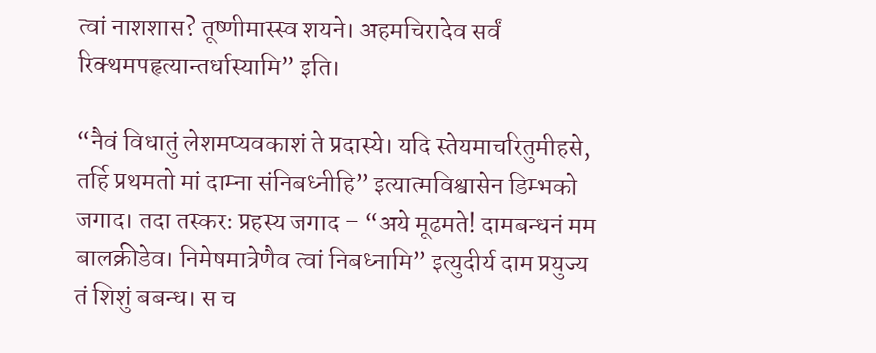त्वां नाशशास? तूष्णीमास्स्व शयने। अहमचिरादेव सर्वं रिक्थमपहृत्यान्तर्धास्यामि” इति।

“नैवं विधातुं लेशमप्यवकाशं ते प्रदास्ये। यदि स्तेयमाचरितुमीहसे, तर्हि प्रथमतो मां दाम्ना संनिबध्नीहि” इत्यात्मविश्वासेन डिम्भको जगाद। तदा तस्करः प्रहस्य जगाद – “अये मूढमते! दामबन्धनं मम बालक्रीडेव। निमेषमात्रेणैव त्वां निबध्नामि” इत्युदीर्य दाम प्रयुज्य तं शिशुं बबन्ध। स च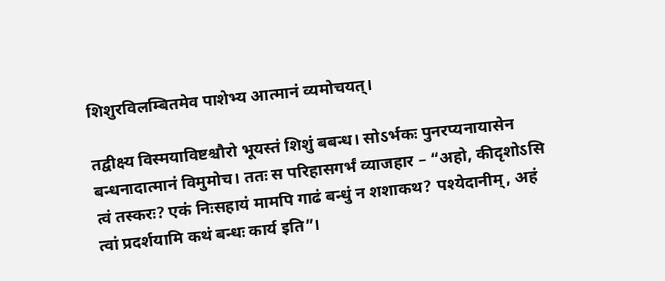शिशुरविलम्बितमेव पाशेभ्य आत्मानं व्यमोचयत्।

तद्वीक्ष्य विस्मयाविष्टश्चौरो भूयस्तं शिशुं बबन्ध। सोऽर्भकः पुनरप्यनायासेन बन्धनादात्मानं विमुमोच। ततः स परिहासगर्भं व्याजहार – “अहो, कीदृशोऽसि त्वं तस्करः? एकं निःसहायं मामपि गाढं बन्धुं न शशाकथ? पश्येदानीम्, अहं त्वां प्रदर्शयामि कथं बन्धः कार्य इति”।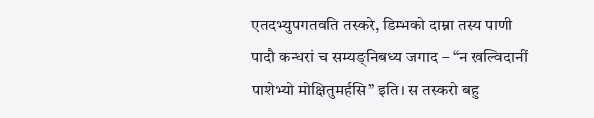एतदभ्युपगतवति तस्करे, डिम्भको दाम्ना तस्य पाणी पादौ कन्धरां च सम्यङ्निबध्य जगाद – “न खल्विदानीं पाशेभ्यो मोक्षितुमर्हसि” इति। स तस्करो बहु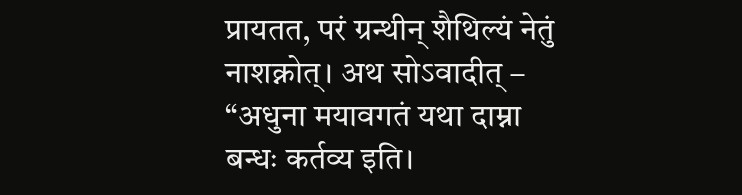प्रायतत, परं ग्रन्थीन् शैथिल्यं नेतुं नाशक्नोत्। अथ सोऽवादीत् – “अधुना मयावगतं यथा दाम्ना बन्धः कर्तव्य इति।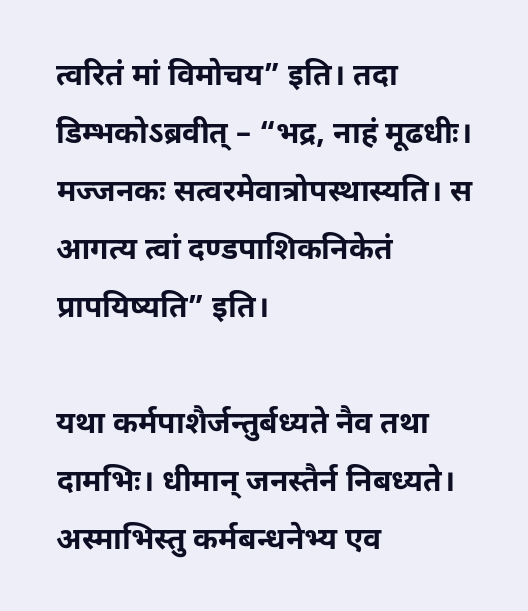त्वरितं मां विमोचय” इति। तदा डिम्भकोऽब्रवीत् – “भद्र, नाहं मूढधीः। मज्जनकः सत्वरमेवात्रोपस्थास्यति। स आगत्य त्वां दण्डपाशिकनिकेतं प्रापयिष्यति” इति।

यथा कर्मपाशैर्जन्तुर्बध्यते नैव तथा दामभिः। धीमान् जनस्तैर्न निबध्यते। अस्माभिस्तु कर्मबन्धनेभ्य एव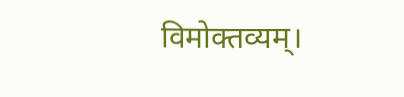विमोक्तव्यम्।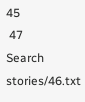45
 47
Search
stories/46.txt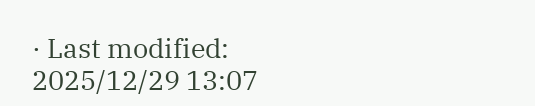· Last modified: 2025/12/29 13:07